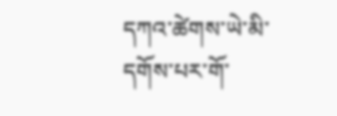དཀའ་ཚེགས་ཡེ་མི་དགོས་པར་གོ་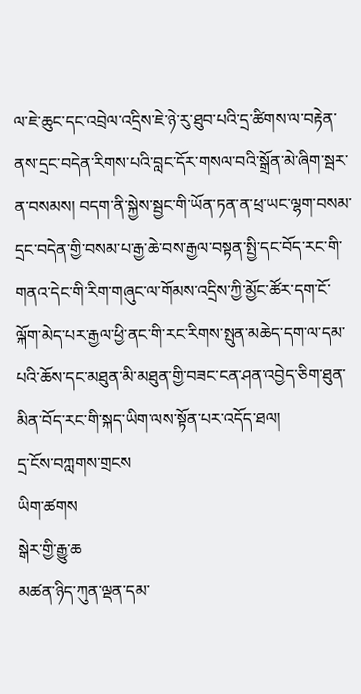ལ་ཇེ་ཆུང་དང་འབྲེལ་འདྲིས་ཇེ་ཉེ་རུ་ཐུབ་པའི་དྲ་ཚིགས་ལ་བརྟེན་ནས་དྲང་བདེན་རིགས་པའི་བླང་དོར་གསལ་བའི་སྒྲོན་མེ་ཞིག་སྦར་ན་བསམས། བདག་ནི་སྐྱེས་སྦྱང་གི་ཡོན་ཏན་ན་ཕྲ་ཡང་ལྷག་བསམ་དྲང་བདེན་གྱི་བསམ་པ་རྒྱ་ཆེ་བས་རྒྱལ་བསྟན་སྤྱི་དང་བོད་རང་གི་གནའ་དེང་གི་རིག་གཞུང་ལ་གོམས་འདྲིས་ཀྱི་མྱོང་ཚོར་དག་ངོ་ལྐོག་མེད་པར་རྒྱལ་ཕྱི་ནང་གི་རང་རིགས་སྤུན་མཆེད་དག་ལ་དམ་པའི་ཆོས་དང་མཐུན་མི་མཐུན་གྱི་བཟང་ངན་ཤན་འབྱེད་ཅིག་ཐུན་མིན་བོད་རང་གི་སྐད་ཡིག་ལས་སྟོན་པར་འདོད་ཐལ།
དྲ་ངོས་བཀླགས་གྲངས
ཡིག་ཚགས
སྒེར་གྱི་རྒྱུ་ཆ
མཚན་ཉིད་ཀུན་ལྡན་དམ་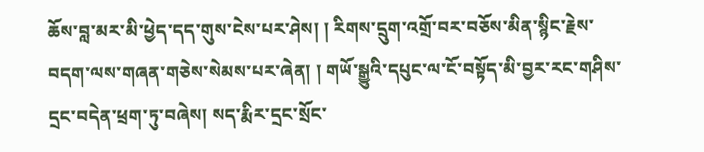ཆོས་བླ་མར་མི་ཕྱེད་དད་གུས་ངེས་པར་ཤེས། ། རིགས་དྲུག་འགྲོ་བར་བཅོས་མིན་སྙིང་རྗེས་བདག་ལས་གཞན་གཅེས་སེམས་པར་ཞེན། ། གཡོ་སྒྱུའི་དཔུང་ལ་ངོ་བསྟོད་མི་བྱར་རང་གཤིས་དྲང་བདེན་ཕྲག་ཏུ་བཞེས། སད་རྨིར་དྲང་སྲོང་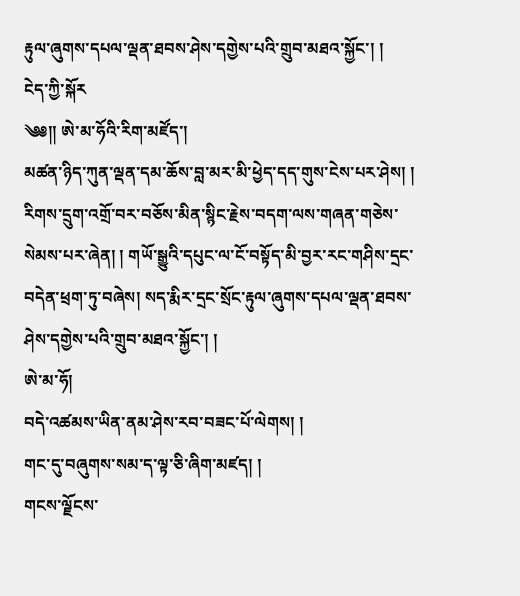རྟུལ་ཞུགས་དཔལ་ལྡན་ཐབས་ཤེས་དགྱེས་པའི་གྲུབ་མཐའ་སྐྱོང་། །
ངེད་ཀྱི་སྐོར
༄༅།། ཨེ་མ་ཧོའི་རིག་མཛོད་།
མཚན་ཉིད་ཀུན་ལྡན་དམ་ཆོས་བླ་མར་མི་ཕྱེད་དད་གུས་ངེས་པར་ཤེས། ། རིགས་དྲུག་འགྲོ་བར་བཅོས་མིན་སྙིང་རྗེས་བདག་ལས་གཞན་གཅེས་སེམས་པར་ཞེན། ། གཡོ་སྒྱུའི་དཔུང་ལ་ངོ་བསྟོད་མི་བྱར་རང་གཤིས་དྲང་བདེན་ཕྲག་ཏུ་བཞེས། སད་རྨིར་དྲང་སྲོང་རྟུལ་ཞུགས་དཔལ་ལྡན་ཐབས་ཤེས་དགྱེས་པའི་གྲུབ་མཐའ་སྐྱོང་། །
ཨེ་མ་ཧོ།
བདེ་འཚམས་ཡིན་ནམ་ཤེས་རབ་བཟང་པོ་ལེགས། །
གང་དུ་བཞུགས་སམ་ད་ལྟ་ཅི་ཞིག་མཛད། །
གངས་ལྗོངས་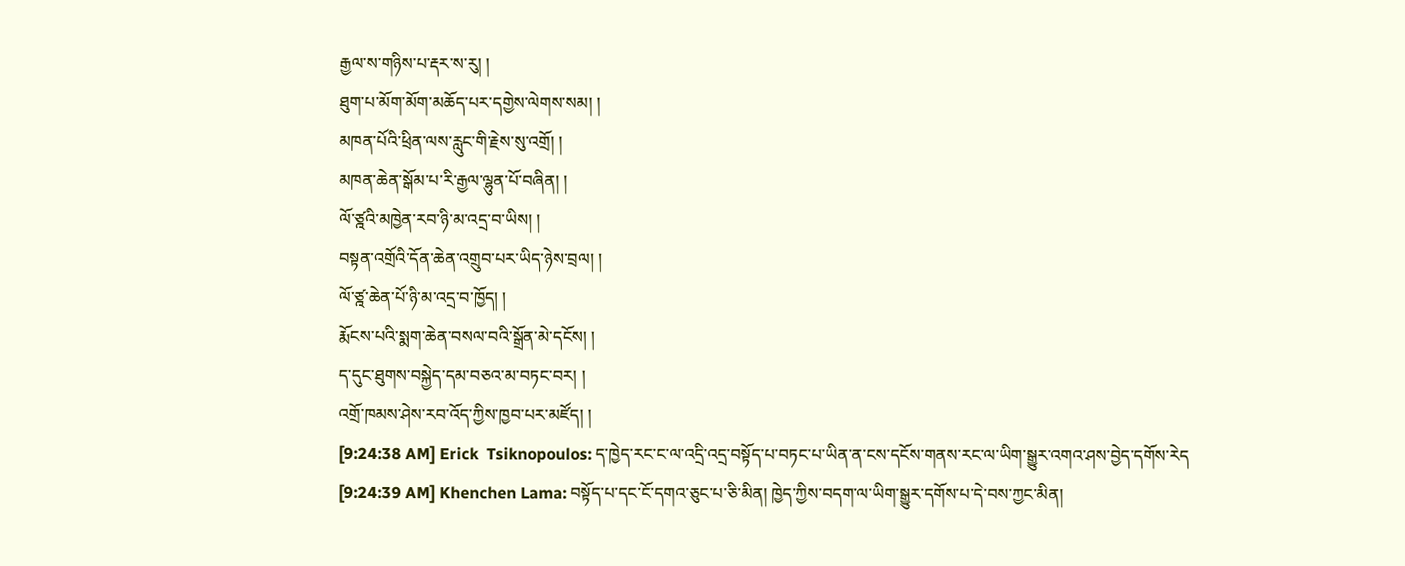རྒྱལ་ས་གཉིས་པ་རྡར་ས་རུ། །
ཐུག་པ་མོག་མོག་མཆོད་པར་དགྱེས་ལེགས་སམ། །
མཁན་པོའི་ཕྲིན་ལས་རླུང་གི་རྗེས་སུ་འགྲོ། །
མཁན་ཆེན་སྒོམ་པ་རི་རྒྱལ་ལྷུན་པོ་བཞིན། །
ལོ་ཙྰའི་མཁྱེན་རབ་ཉི་མ་འདྲ་བ་ཡིས། །
བསྟན་འགྲོའི་དོན་ཆེན་འགྲུབ་པར་ཡིད་ཉེས་བྲལ། །
ལོ་ཙྰ་ཆེན་པོ་ཉི་མ་འདྲ་བ་ཁྱོད། །
རྨོངས་པའི་སྨག་ཆེན་བསལ་བའི་སྒྲོན་མེ་དངོས། །
ད་དུང་ཐུགས་བསྐྱེད་དམ་བཅའ་མ་བཏང་བར། །
འགྲོ་ཁམས་ཤེས་རབ་འོད་ཀྱིས་ཁྱབ་པར་མཛོད། །
[9:24:38 AM] Erick  Tsiknopoulos: ད་ཁྱེད་རང་ང་ལ་འདྲི་འདྲ་བསྟོད་པ་བཏང་པ་ཡིན་ན་ངས་དངོས་གནས་རང་ལ་ཡིག་སྒྱུར་འགའ་ཤས་བྱེད་དགོས་རེད
[9:24:39 AM] Khenchen Lama: བསྟོད་པ་དང་ངོ་དགའ་ཅུང་པ་ཅི་མིན། ཁྱེད་ཀྱིས་བདག་ལ་ཡིག་སྒྱུར་དགོས་པ་དེ་བས་ཀྱང་མིན།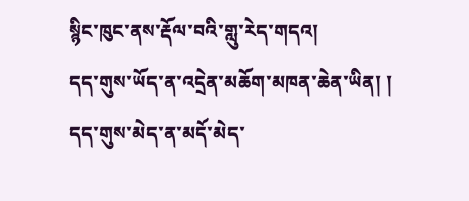སྙིང་ཁུང་ནས་རྡོལ་བའི་གླུ་རེད་གདའ།
དད་གུས་ཡོད་ན་འདྲེན་མཆོག་མཁན་ཆེན་ཡིན། །
དད་གུས་མེད་ན་མདོ་མེད་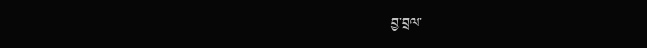བྱ་བྲལ་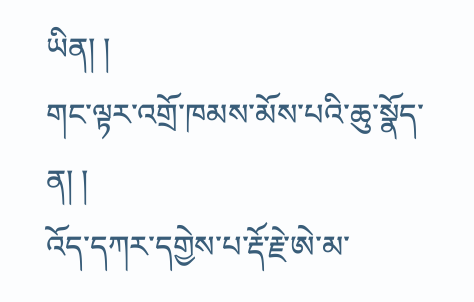ཡིན། །
གང་ལྟར་འགྲོ་ཁམས་མོས་པའི་ཆུ་སྣོད་ན། །
འོད་དཀར་དགྱེས་པ་རྡོ་རྗེ་ཨེ་མ་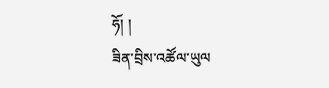ཧོ། །
ཟིན་བྲིས་འཚོལ་ཡུལ